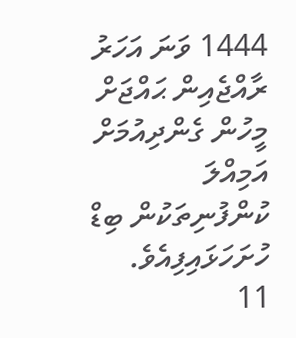1444 ވަނަ އަހަރު ރާއްޖެއިން ޙައްޖަށް މީހުން ގެންދިއުމަށް އަމިއްލަ ކުންފުނިތަކުން ބިޑް ހުށަހަޅައިފިއެވެ.
11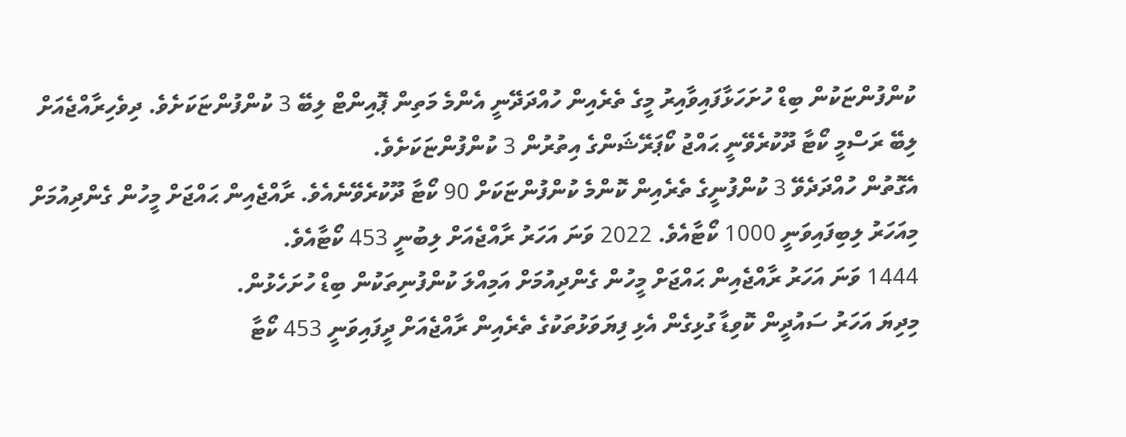ކުންފުންޏަކުން ބިޑް ހުށަހަޅާފައިވާއިރު މީގެ ތެރެއިން ހުއްދަދޭނީ އެންމެ މަތިން ޕޮއިންޓް ލިބޭ 3 ކުންފުންޏަކަށެވެ. ދިވެހިރާއްޖެއަށް ލިބޭ ރަސްމީ ކޯޓާ ދޫކުރެވޭނީ ޙައްޖު ކޯޕަރޭޝަންގެ އިތުރުން 3 ކުންފުންޏަކަށެވެ.
އެގޮތުން ހުއްދަދެވޭ 3 ކުންފުނީގެ ތެރެއިން ކޮންމެ ކުންފުންޏަކަށް 90 ކޯޓާ ދޫކުރެވޭނެއެވެ. ރާއްޖެއިން ޙައްޖަށް މީހުން ގެންދިއުމަށް މިއަހަރު ލިބިފައިވަނީ 1000 ކޯޓާއެވެ. 2022 ވަނަ އަހަރު ރާއްޖެއަށް ލިބުނީ 453 ކޯޓާއެވެ.
1444 ވަނަ އަހަރު ރާއްޖެއިން ޙައްޖަށް މީހުން ގެންދިއުމަށް އަމިއްލަ ކުންފުނިތަކުން ބިޑް ހުށަހެޅުން.
މިދިޔަ އަހަރު ސައުދީން ކޮވިޑާ ގުޅިގެން އެޅި ފިޔަވަޅުތަކުގެ ތެރެއިން ރާއްޖެއަށް ދީފައިވަނީ 453 ކޯޓާ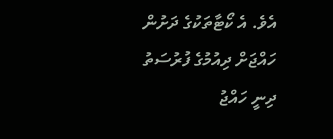އެވެ. އެ ކޯޓާތަކުގެ ދަށުން ހައްޖަށް ދިއުމުގެ ފުރުސަތު ދިނީ ހައްޖު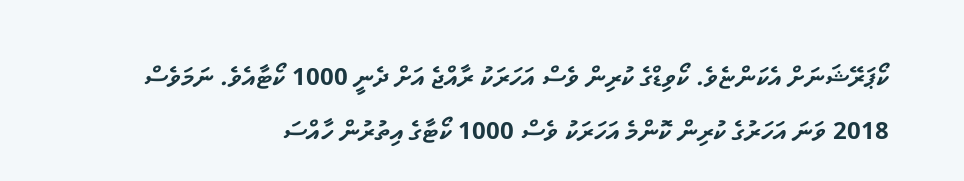ކޯޕަރޭޝަނަށް އެކަންޏެވެ. ކޯވިޑްގެ ކުރިން ވެސް އަހަރަކު ރާއްޖެ އަށް ދެނީ 1000 ކޯޓާއެވެ. ނަމަވެސް 2018 ވަނަ އަހަރުގެ ކުރިން ކޮންމެ އަހަރަކު ވެސް 1000 ކޯޓާގެ އިތުރުން ހާއްސަ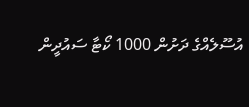އުސޫލެއްގެ ދަށުން 1000 ކޯޓާ ސައުދީން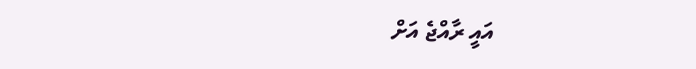އައީ ރާއްޖެ އަށް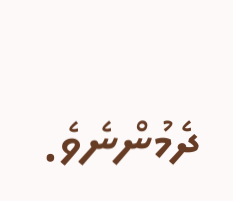ދެމުންނެވެ.